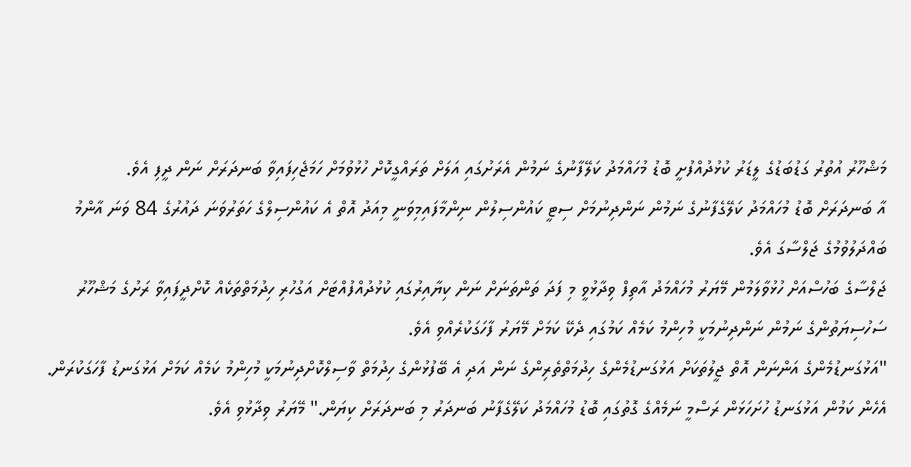މަޝްހޫރު އުތުރު ގަޑުބަޑުގެ ލީޑަރު ކުޅުދުއްފުށީ ބޮޑު މުހައްމަދު ކަލޭފާނުގެ ނަމުން އެރަށުގައި އަލަށް ތަރައްގީކޮށް ހުޅުވުމަށް ހަމަޖެހިފައިވާ ބަނދަރަށް ނަން ދީފި އެވެ.
އާ ބަނދަރަށް ބޮޑު މުހައްމަދު ކަލޭގެފާނުގެ ނަމުން ނަންދިނުމަށް ސިޓީ ކައުންސިލުން ނިންމާފައިމިވަނީ މިއަދު އޮތް އެ ކައުންސިލްގެ ހަތަރުވަނަ ދައުރުގެ 84 ވަނަ އާންމު ބައްދަލުވުމުގެ ޖަލްސާގަ އެވެ.
ޖަލްސާގެ ބަހުސްއަށް ހުޅުވާލަމުން މޭޔަރު މުހައްމަދު އާތިފް ވިދާޅުވީ މި ފަދަ ތަންތަނަށް ނަން ކިޔާއިރުގައި ކުޅުދުއްފުއްޓަށް އަގުހުރި ހިދުމަތްތަކެއް ކޮށްދީފައިވާ ރަށުގެ މަޝްހޫރު ސަހުސިޔަތުންގެ ނަމުން ނަންދިނުމަކީ މުހިންމު ކަމެއް ކަމުގައި ދެކޭ ކަމަށް މޭޔަރު ފާހަގަކުރެއްވި އެވެ.
"އަޅުގަނޑުމެންގެ އަންނަން އޮތް ޖީލުތަކަށް އަޅުގަނޑުމެންގެ ހިދުމަތްތެރިންގެ ނަން އަދި އެ ބޭފުޅުންގެ ހިދުމަތް ވާސިލްކޮށްދިނުމަކީ މުހިންމު ކަމެއް ކަމަށް އަޅުގަނޑު ފާހަގަކުރަން. އެހެން ކަމުން އަޅުގަނޑު ހުށަހަޅަން ރަސްމީ ނަމެއްގެ ގޮތުގައި ބޮޑު މުހައްމަދު ކަލޭގެފާނު ބަނދަރު މި ބަނދަރަށް ކިޔަން." މޭޔަރު ވިދާޅުވި އެވެ.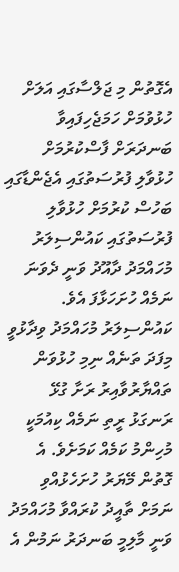އެގޮތުން މި ޖަލްސާގައި އަލަށް ހުޅުވުމަށް ހަމަޖެހިފައިވާ ބަނދަރަށް ފާސްކުރުމަށް ހުޅުވާލި ފުރުސަތުގައި އެޖެންޑާގައި ބަހުސް ކުރުމަށް ހުޅުވާލި ފުރުސަތުގައި ކައުންސިލަރު މުހައްމަދު ދާއޫދު ވަނީ ދެވަނަ ނަމެއް ހުށަހަޅާފަ އެވެ.
ކައުންސިލަރު މުހައްމަދު ވިދާޅުވީ މިފަދަ ތަނެއް ނިމި ހުޅުވަން ތައްޔާރުވާއިރު ރަށާ ގުޅޭ ރަނގަޅު ރީތި ނަމެއް ކިއުމަކީ މުހިންމު ކަމެއް ކަމަށެވެ. އެ ގޮތުން މޭޔަރު ހުށަހެޅުއްވި ނަމަށް ތާއީދު ކުރައްވާ މުހައްމަދު ވަނީ މާލިމީ ބަނދަރު ނަމުން އެ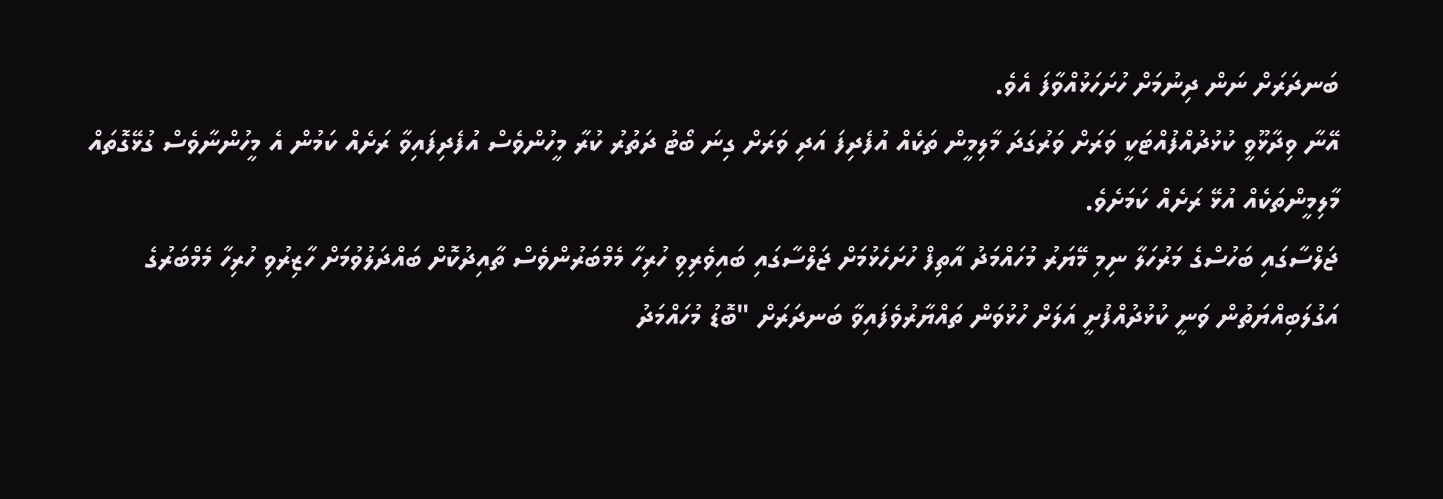ބަނދަރަށް ނަން ދިނުމަށް ހުށަހަޅުއްވާފަ އެވެ.
އޭނާ ވިދާޅޫވީ ކުޅުދުއްފުއްޓަކީ ވަރަށް ވަރުގަދަ މާލިމީން ތަކެއް އުފެދިފަ އަދި ވަރަށް ގިނަ ބޯޓު ދަތުރު ކުރާ މީހުންވެސް އުފެދިފައިވާ ރަށެއް ކަމުން އެ މީހުންނާވެސް ގުޅޭގޮތައް މާލިމީންތަކެއް އުޅޭ ރަށެއް ކަމަށެވެ.
ޖަލްސާގައި ބަހުސްގެ މަރުހަލާ ނިމި މޭޔަރު މުހައްމަދު އާތިފް ހުށަހެޅުމަށް ޖަލްސާގައި ބައިވެރިވި ހުރިހާ މެމްބަރުންވެސް ތާއިދުކޮށް ބައްދަލުވުމަށް ހާޒިރުވި ހުރިހާ މެމްބަރުގެ އަގުލަބިއްޔަތުން ވަނީ ކުޅުދުއްފުށީ އަލަށް ހުޅުވަން ތައްޔާރުވެފައިވާ ބަނދަރަށް "ބޮޑު މުހައްމަދު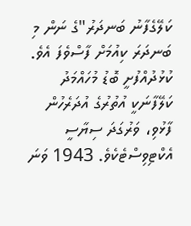ކަލޭގެފާނު ބަނދަރު"ގެ ނަން މި ބަނދަރަ ކިއުމަށް ފާސްވެފަ އެވެ.
ކުޅުދުއްފުށީ ބޮޑު މުހައްމަދު ކަލޭފާނަކީ އުތުރުގެ އުދަރެހުން ފާޅުވި، ވަރުގަދަ ސިޔާސީ އެކްޓިވިސްޓެކެވެ. 1943 ވަނަ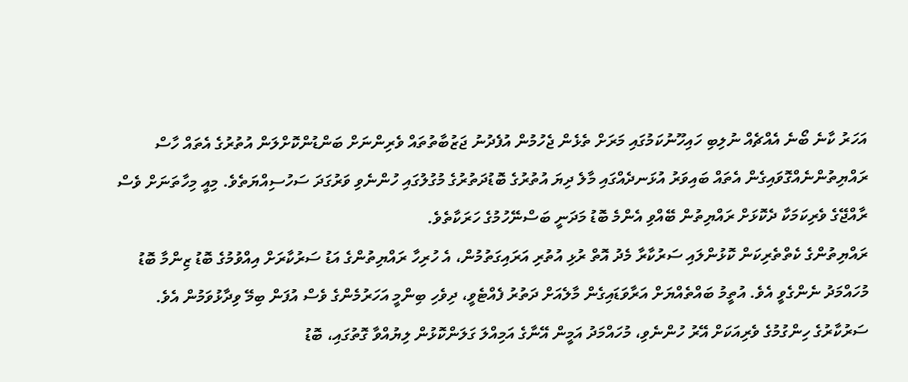އަހަރު ކާނެ ބޯނެ އެއްޗެއް ނުލިބި ހައިހޫނުކަމުގައި މަރަށް ތެޅެން ޖެހުމުން އުފެދުނު ޖަޒުބާތުތައް ވެރިންނަށް ބަންޑުންކޮށްލަން އުތުރުގެ އެތައް ހާސް ރައްޔިތުންނެއްގޮވައިގެން އެތައް ބައިވަރު އުޅަނދެއްގައި މާލެ ދިޔަ އުތުރުގެ ބޮޑުދަތުރުގެ މުގުލުގައި ހުންނެވި ވަރުގަދަ ސަހުސިއްޔަތެވެ. މިއީ މިހާތަނަށް ވެސް ރާއްޖޭގެ ވެރިކަމަކާ ދެކޮޅަށް ރައްޔިތުން ބޭއްވި އެންމެ ބޮޑު މަދަނީ ބަސްނޭހުމުގެ ހަރަކާތެވެ.
ރައްޔިތުންގެ ކެތްތެރިކަން ކޮޅުންލައި ސަރުކާރާ މެދު އޮތް ރުޅި އުތުރި އަރައިގަތުމުން، އެ ހުރިހާ ރައްޔިތުންގެ އަޑު ސަރުކާރަށް އިއްވުމުގެ ބޮޑު ޒިންމާ ބޮޑު މުހައްމަދު ނެންގެވީ އެވެ. އުތީމު ބައްތެއްޔަށް އަރާވަޑައިގެން މާލެއަށް ދަތުރު ފެއްޓެވީ، ދިވެހި ބިންމީ އަހަރުމެންގެ ވެސް އުފަން ބިމޭ ވިދާޅުވަމުން އެވެ.
ސަރުކާރުގެ ހިންގުމުގެ ވެރިއަކަށް އޭރު ހުންނެވި، މުހައްމަދު އަމީން އޭނާގެ އަމިއްލަ ގަލަންކޮޅުން ލިޔުއްވާ ގޮތުގައި، ބޮޑު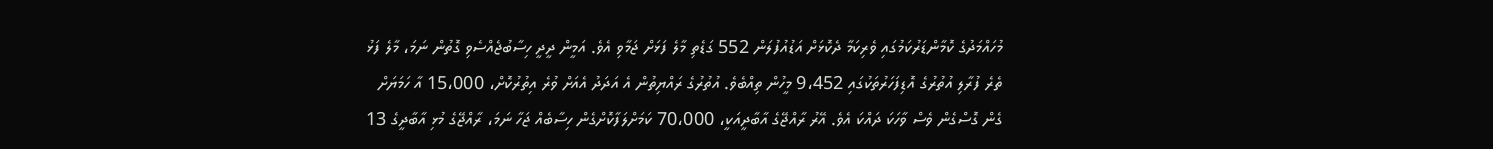މުހައްމަދުގެ ކޮމާންޑަރުކަމުގައި ވެރިކަމާ ދެކޮޅަށް އަޑުއުފުލަން 552 ގަޑެތި މާލެ ފަޅަށް ޖަމާވި އެވެ. އަމީން ދީދީ ހިސާބުޖެއްސެވި ގޮތުން ނަމަ، މާލެ ފަޅު ތެރެ ފުރާލި އުތުރުގެ އޮޑިފަހަރުތަކުގައި 9،452 މީހުން ތިއްބެވެ. އުތުރުގެ ރައްޔިތުން އެ އަދަދު އެއަށް ވުރެ އިތުރުކޮށް، 15،000 އާ ހަމަޔަށް ގެން ގޮސްގެން ވެސް ވާހަކަ ދައްކަ އެވެ. އޭރު ރާއްޖޭގެ އާބާދީއަކީ، 70،000 ކަމަށްލަފާކޮށްގެން ހިސާބެއް ޖަހާ ނަމަ، ރާއްޖޭގެ މުޅި އާބާދީގެ 13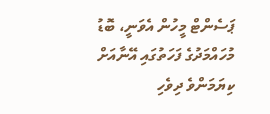ޕަސެންޓް މީހުން އެވަނީ، ބޮޑު މުހައްމަދުގެ ފަހަތުގައި އޭނާއަށް ކިޔަމަންވެ ދިވެހި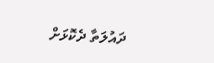ދައުލަތާ ދެކޮޅަށް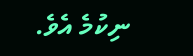ނިކުމެ އެވެ.